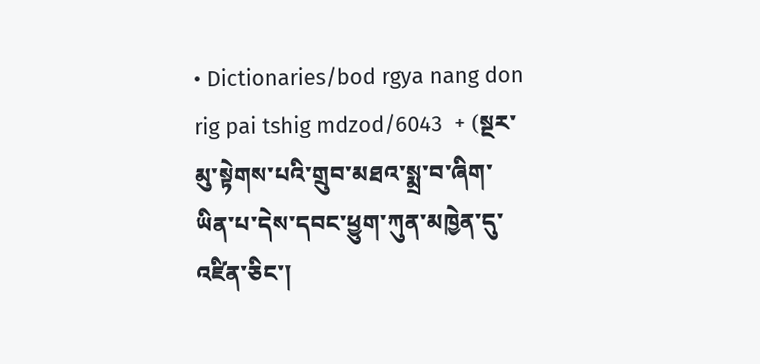• Dictionaries/bod rgya nang don rig pai tshig mdzod/6043  + (སྔར་མུ་སྟེགས་པའི་གྲུབ་མཐའ་སྨྲ་བ་ཞིག་ཡིན་པ་དེས་དབང་ཕྱུག་ཀུན་མཁྱེན་དུ་འཛིན་ཅིང་།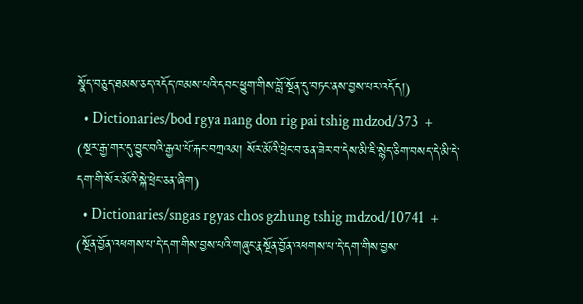སྣོད་བཅུད་ཐམས་ཅད་འདོད་ཁམས་པའི་དབང་ཕྱུག་གིས་བློ་སྔོན་དུ་བཏང་ནས་བྱས་པར་འདོད།)
  • Dictionaries/bod rgya nang don rig pai tshig mdzod/373  + (སྔར་རྒྱ་གར་དུ་བྱུང་བའི་རྒྱལ་པོ་རྐང་བཀྲའམ། སོར་མོའི་ཕྲེང་བ་ཅན་ཟེར་བ་དེས་མི་ཇི་སྙེད་ཅིག་བསད་དེ་མི་དེ་དག་གི་སོར་མོའི་སྐེ་ཕྲེང་ཅན་ཞིག)
  • Dictionaries/sngas rgyas chos gzhung tshig mdzod/10741  + (སྔོན་བྱོན་འཕགས་པ་དེ་དག་གིས་བྱས་པའི་གཞུང་རྣསྔོན་བྱོན་འཕགས་པ་དེ་དག་གིས་བྱས་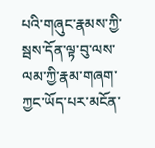པའི་གཞུང་རྣམས་ཀྱི་སྦས་དོན་ལྟ་བུ་ལས་ལམ་ཀྱི་རྣམ་གཞག་ཀྱང་ཡོད་པར་མངོན་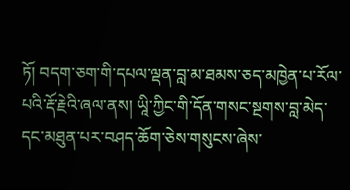ཏོ། བདག་ཅག་གི་དཔལ་ལྡན་བླ་མ་ཐམས་ཅད་མཁྱེན་པ་རོལ་པའི་རྡོ་རྗེའི་ཞལ་ནས། ཡཱི་ཀྱིང་གི་དོན་གསང་སྔགས་བླ་མེད་དང་མཐུན་པར་བཤད་ཆོག་ཅེས་གསུངས་ཞེས་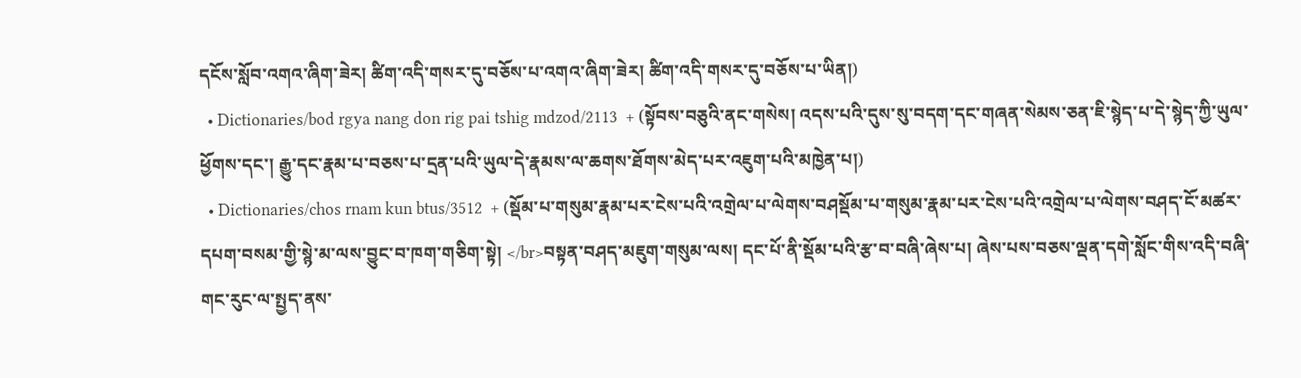དངོས་སློབ་འགའ་ཞིག་ཟེར། ཚིག་འདི་གསར་དུ་བཅོས་པ་འགའ་ཞིག་ཟེར། ཚིག་འདི་གསར་དུ་བཅོས་པ་ཡིན།)
  • Dictionaries/bod rgya nang don rig pai tshig mdzod/2113  + (སྟོབས་བཅུའི་ནང་གསེས། འདས་པའི་དུས་སུ་བདག་དང་གཞན་སེམས་ཅན་ཇི་སྙེད་པ་དེ་སྙེད་ཀྱི་ཡུལ་ཕྱོགས་དང་། རྒྱུ་དང་རྣམ་པ་བཅས་པ་དྲན་པའི་ཡུལ་དེ་རྣམས་ལ་ཆགས་ཐོགས་མེད་པར་འཇུག་པའི་མཁྱེན་པ།)
  • Dictionaries/chos rnam kun btus/3512  + (སྡོམ་པ་གསུམ་རྣམ་པར་ངེས་པའི་འགྲེལ་པ་ལེགས་བཤསྡོམ་པ་གསུམ་རྣམ་པར་ངེས་པའི་འགྲེལ་པ་ལེགས་བཤད་ངོ་མཚར་དཔག་བསམ་གྱི་སྙེ་མ་ལས་བྱུང་བ་ཁག་གཅིག་སྟེ། </br>བསྟན་བཤད་མཇུག་གསུམ་ལས། དང་པོ་ནི་སྡོམ་པའི་རྩ་བ་བཞི་ཞེས་པ། ཞེས་པས་བཅས་ལྡན་དགེ་སློང་གིས་འདི་བཞི་གང་རུང་ལ་སྤྱད་ནས་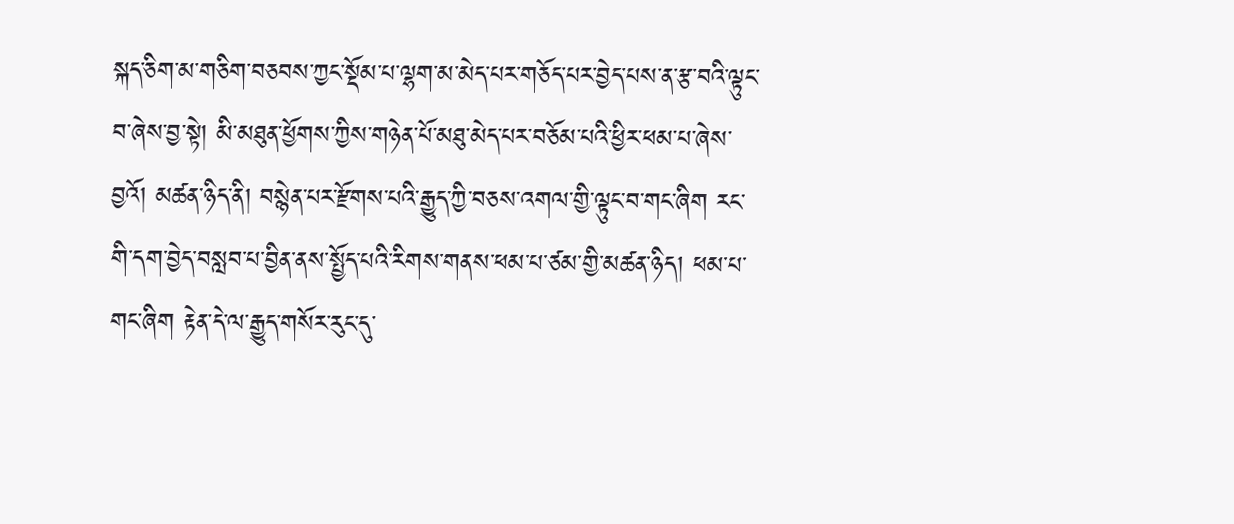སྐད་ཅིག་མ་གཅིག་བཅབས་ཀྱང་སྡོམ་པ་ལྷག་མ་མེད་པར་གཅོད་པར་བྱེད་པས་ན་རྩ་བའི་ལྟུང་བ་ཞེས་བྱ་སྟེ། མི་མཐུན་ཕྱོགས་ཀྱིས་གཉེན་པོ་མཐུ་མེད་པར་བཅོམ་པའི་ཕྱིར་ཕམ་པ་ཞེས་བྱའོ། མཚན་ཉིད་ནི། བསྙེན་པར་རྫོགས་པའི་རྒྱུད་ཀྱི་བཅས་འགལ་གྱི་ལྟུང་བ་གང་ཞིག རང་གི་དག་བྱེད་བསླབ་པ་བྱིན་ནས་སྤྱོད་པའི་རིགས་གནས་ཕམ་པ་ཙམ་གྱི་མཚན་ཉིད། ཕམ་པ་གང་ཞིག རྟེན་དེ་ལ་རྒྱུད་གསོར་རུང་དུ་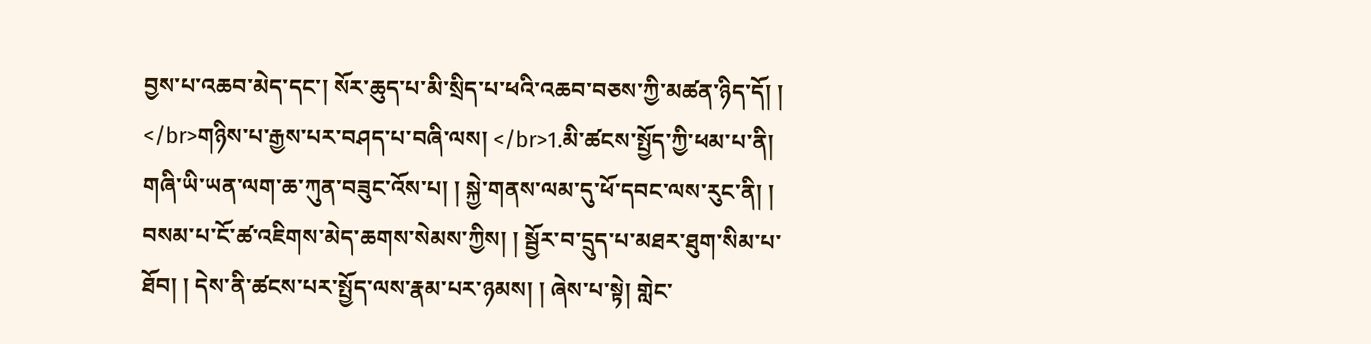བྱས་པ་འཆབ་མེད་དང་། སོར་ཆུད་པ་མི་སྲིད་པ་ཕའི་འཆབ་བཅས་ཀྱི་མཚན་ཉིད་དོ། ། </br>གཉིས་པ་རྒྱས་པར་བཤད་པ་བཞི་ལས། </br>1.མི་ཚངས་སྤྱོད་ཀྱི་ཕམ་པ་ནི། གཞི་ཡི་ཡན་ལག་ཆ་ཀུན་བཟུང་འོས་པ། ། སྐྱེ་གནས་ལམ་དུ་ཕོ་དབང་ལས་རུང་ནི། ། བསམ་པ་ངོ་ཚ་འཇིགས་མེད་ཆགས་སེམས་ཀྱིས། ། སྦྱོར་བ་དྲུད་པ་མཐར་ཐུག་སིམ་པ་ཐོབ། ། དེས་ནི་ཚངས་པར་སྤྱོད་ལས་རྣམ་པར་ཉམས། ། ཞེས་པ་སྟེ། གླེང་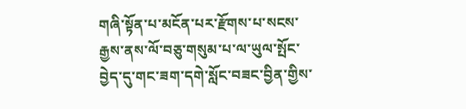གཞི་སྟོན་པ་མངོན་པར་རྫོགས་པ་སངས་རྒྱས་ནས་ལོ་བཅུ་གསུམ་པ་ལ་ཡུལ་སྤོང་བྱེད་དུ་གང་ཟག་དགེ་སློང་བཟང་བྱིན་གྱིས་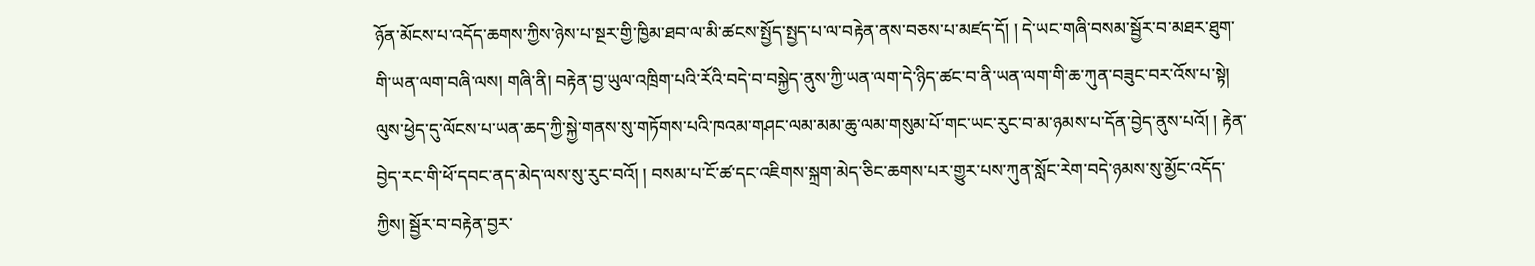ཉོན་མོངས་པ་འདོད་ཆགས་ཀྱིས་ཉེས་པ་སྔར་གྱི་ཁྱིམ་ཐབ་ལ་མི་ཚངས་སྤྱོད་སྤྱད་པ་ལ་བརྟེན་ནས་བཅས་པ་མཛད་དོ། ། དེ་ཡང་གཞི་བསམ་སྦྱོར་བ་མཐར་ཐུག་གི་ཡན་ལག་བཞི་ལས། གཞི་ནི། བརྟེན་བྱ་ཡུལ་འཁྲིག་པའི་རོའི་བདེ་བ་བསྐྱེད་ནུས་ཀྱི་ཡན་ལག་དེ་ཉིད་ཚང་བ་ནི་ཡན་ལག་གི་ཆ་ཀུན་བཟུང་བར་འོས་པ་སྟེ། ལུས་ཕྱེད་དུ་ལོངས་པ་ཡན་ཆད་ཀྱི་སྐྱེ་གནས་སུ་གཏོགས་པའི་ཁའམ་གཤང་ལམ་མམ་ཆུ་ལམ་གསུམ་པོ་གང་ཡང་རུང་བ་མ་ཉམས་པ་དོན་བྱེད་ནུས་པའོ། ། རྟེན་བྱེད་རང་གི་ཕོ་དབང་ནད་མེད་ལས་སུ་རུང་བའོ། ། བསམ་པ་ངོ་ཚ་དང་འཇིགས་སྐྲག་མེད་ཅིང་ཆགས་པར་གྱུར་པས་ཀུན་སློང་རེག་བདེ་ཉམས་སུ་མྱོང་འདོད་ཀྱིས། སྦྱོར་བ་བརྟེན་བྱར་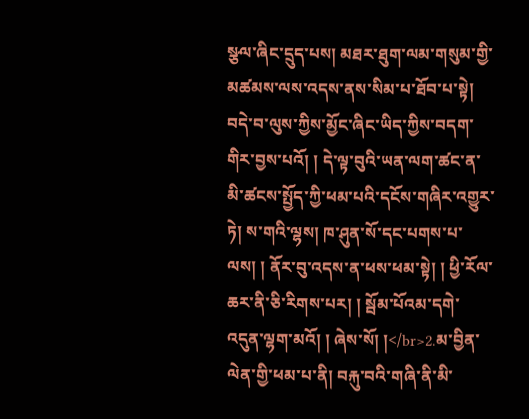སྩལ་ཞིང་དྲུད་པས། མཐར་ཐུག་ལམ་གསུམ་གྱི་མཚམས་ལས་འདས་ནས་སིམ་པ་ཐོབ་པ་སྟེ། བདེ་བ་ལུས་ཀྱིས་མྱོང་ཞིང་ཡིད་ཀྱིས་བདག་གིར་བྱས་པའོ། ། དེ་ལྟ་བུའི་ཡན་ལག་ཚང་ན་མི་ཚངས་སྤྱོད་ཀྱི་ཕམ་པའི་དངོས་གཞིར་འགྱུར་ཏེ། ས་གའི་ལྷས། ཁ་ཤུན་སོ་དང་པགས་པ་ལས། ། ནོར་བུ་འདས་ན་ཕས་ཕམ་སྟེ། ། ཕྱི་རོལ་ཆར་ནི་ཅི་རིགས་པར། ། སྦོམ་པོའམ་དགེ་འདུན་ལྷག་མའོ། ། ཞེས་སོ། །</br>2.མ་བྱིན་ལེན་གྱི་ཕམ་པ་ནི། བརྐུ་བའི་གཞི་ནི་མི་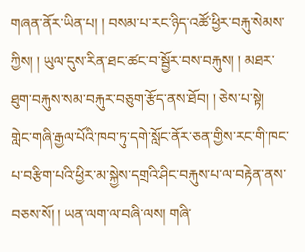གཞན་ནོར་ཡིན་པ། ། བསམ་པ་རང་ཉིད་འཚོ་ཕྱིར་བརྐུ་སེམས་ཀྱིས། ། ཡུལ་དུས་རིན་ཐང་ཚང་བ་སྦྱོར་བས་བརྐུས། ། མཐར་ཐུག་བརྐུས་སམ་བརྐུར་བཅུག་རྩོད་ནས་ཐོབ། ། ཅེས་པ་སྟེ། གླེང་གཞི་རྒྱལ་པོའི་ཁབ་ཏུ་དགེ་སློང་ནོར་ཅན་གྱིས་རང་གི་ཁང་པ་བརྩིག་པའི་ཕྱིར་མ་སྐྱེས་དགྲའི་ཤིང་བརྐུས་པ་ལ་བརྟེན་ནས་བཅས་སོ། ། ཡན་ལག་ལ་བཞི་ལས། གཞི་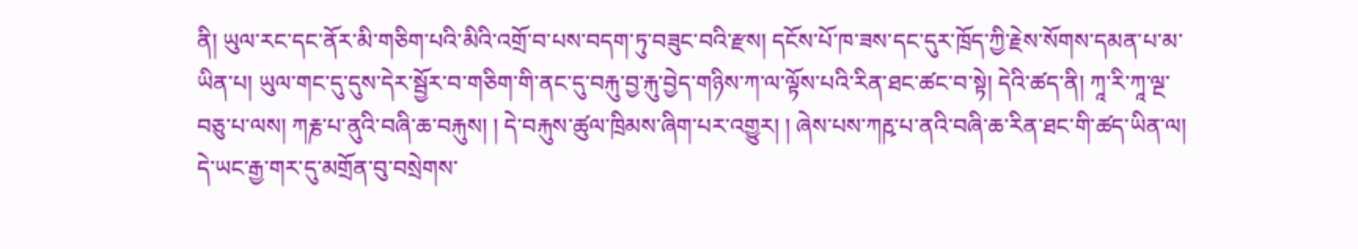ནི། ཡུལ་རང་དང་ནོར་མི་གཅིག་པའི་མིའི་འགྲོ་བ་པས་བདག་ཏུ་བཟུང་བའི་རྫས། དངོས་པོ་ཁ་ཟས་དང་དུར་ཁྲོད་ཀྱི་རྗེས་སོགས་དམན་པ་མ་ཡིན་པ། ཡུལ་གང་དུ་དུས་དེར་སྦྱོར་བ་གཅིག་གི་ནང་དུ་བརྐུ་བྱ་རྐུ་བྱེད་གཉིས་ཀ་ལ་ལྟོས་པའི་རིན་ཐང་ཚང་བ་སྟེ། དེའི་ཚད་ནི། ཀཱ་རི་ཀཱ་ལྔ་བཅུ་པ་ལས། ཀརྞ་པ་ནུའི་བཞི་ཆ་བརྐུས། ། དེ་བརྐུས་ཚུལ་ཁྲིམས་ཞིག་པར་འགྱུར། ། ཞེས་པས་ཀརྵ་པ་ནའི་བཞི་ཆ་རིན་ཐང་གི་ཚད་ཡིན་ལ། དེ་ཡང་རྒྱ་གར་དུ་མགྲོན་བུ་བསྲེགས་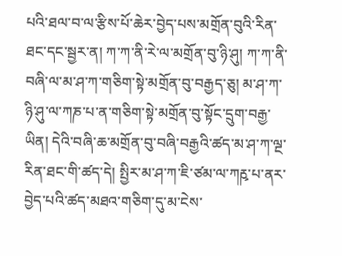པའི་ཐལ་བ་ལ་རྩིས་པོ་ཆེར་བྱེད་པས་མགྲོན་བུའི་རིན་ཐང་དང་སྦྱར་ན། ཀ་ཀ་ནི་རེ་ལ་མགྲོན་བུ་ཉི་ཤུ། ཀ་ཀ་ནི་བཞི་ལ་མ་ཤ་ཀ་གཅིག་སྟེ་མགྲོན་བུ་བརྒྱད་ཅུ། མ་ཤ་ཀ་ཉི་ཤུ་ལ་ཀཎ་པ་ན་གཅིག་སྟེ་མགྲོན་བུ་སྟོང་དྲུག་བརྒྱ་ཡིན། དེའི་བཞི་ཆ་མགྲོན་བུ་བཞི་བརྒྱའི་ཚད་མ་ཤ་ཀ་ལྔ་རིན་ཐང་གི་ཚད་དེ། སྤྱིར་མ་ཤ་ཀ་ཇི་ཙམ་ལ་ཀརྵ་པ་ནར་བྱེད་པའི་ཚད་མཐའ་གཅིག་དུ་མ་ངེས་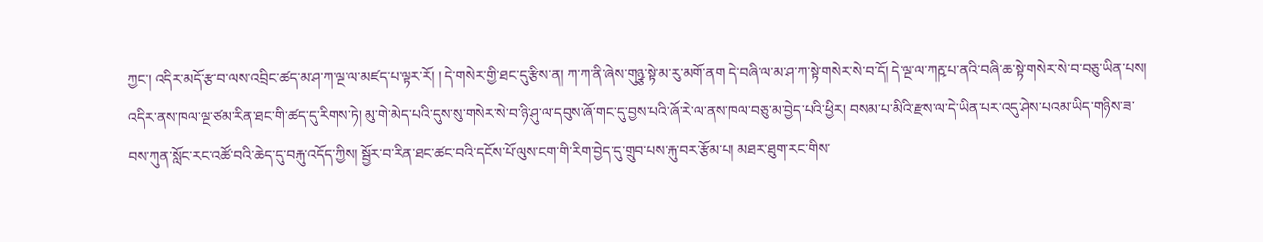ཀྱང་། འདིར་མདོ་རྩ་བ་ལས་འབྲིང་ཚད་མ་ཤ་ཀ་ལྔ་ལ་མཛད་པ་ལྟར་རོ། ། དེ་གསེར་གྱི་ཐང་དུ་རྩིས་ན། ཀ་ཀ་ནི་ཞེས་གུཉྩ་སྟེ་མ་རུ་མགོ་ནག དེ་བཞི་ལ་མ་ཤ་ཀ་སྟེ་གསེར་སེ་བ་དོ། དེ་ལྔ་ལ་ཀརྵ་པ་ནའི་བཞི་ཆ་སྟེ་གསེར་སེ་བ་བཅུ་ཡིན་པས། འདིར་ནས་ཁལ་ལྔ་ཙམ་རིན་ཐང་གི་ཚད་དུ་རིགས་ཏེ། མུ་གེ་མེད་པའི་དུས་སུ་གསེར་སེ་བ་ཉི་ཤུ་ལ་དབུས་ཞོ་གང་དུ་བྱས་པའི་ཞོ་རེ་ལ་ནས་ཁལ་བཅུ་མ་བྱེད་པའི་ཕྱིར། བསམ་པ་མིའི་རྫས་ལ་དེ་ཡིན་པར་འདུ་ཤེས་པའམ་ཡིད་གཉིས་ཟ་བས་ཀུན་སློང་རང་འཚོ་བའི་ཆེད་དུ་བརྐུ་འདོད་ཀྱིས། སྦྱོར་བ་རིན་ཐང་ཚང་བའི་དངོས་པོ་ལུས་ངག་གི་རིག་བྱེད་དུ་གྲུབ་པས་རྐུ་བར་རྩོམ་པ། མཐར་ཐུག་རང་གིས་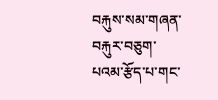བརྐུས་སམ་གཞན་བརྐུར་བཅུག་པའམ་རྩོད་པ་གང་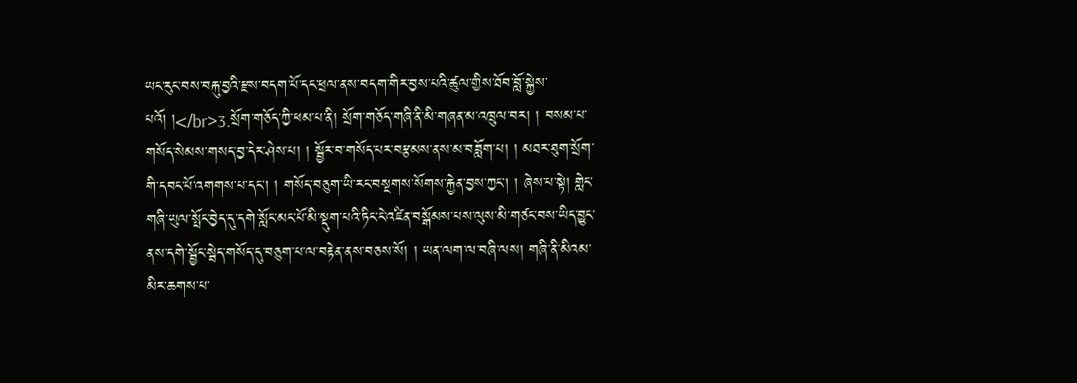ཡང་རུང་བས་བརྐུ་བྱའི་རྫས་བདག་པོ་དང་ཕྲལ་ནས་བདག་གིར་བྱས་པའི་ཚུལ་གྱིས་ཐོབ་བློ་སྐྱེས་པའོ། །</br>3.སྲོག་གཅོད་ཀྱི་ཕམ་པ་ནི། སྲོག་གཅོད་གཞི་ནི་མི་གཞན་མ་འཁྲུལ་བར། ། བསམ་པ་གསོད་སེམས་གསད་བྱ་དེར་ཤེས་པ། ། སྦྱོར་བ་གསོད་པར་བརྩམས་ནས་མ་བཟློག་པ། ། མཐར་ཐུག་སྲོག་གི་དབང་པོ་འགགས་པ་དང་། ། གསོད་བཅུག་ཡི་རང་བསྔགས་སོགས་རྐྱེན་བྱས་ཀྱང་། ། ཞེས་པ་སྟེ། གླེང་གཞི་ཡུལ་སྤོང་བྱེད་དུ་དགེ་སློང་མང་པོ་མི་སྡུག་པའི་ཏིང་ངེ་འཛིན་བསྒོམས་པས་ལུས་མི་གཙང་བས་ཡིད་བྱུང་ནས་དགེ་སྦྱོང་སྦེད་གསོད་དུ་བཅུག་པ་ལ་བརྟེན་ནས་བཅས་སོ། ། ཡན་ལག་ལ་བཞི་ལས། གཞི་ནི་མིའམ་མིར་ཆགས་པ་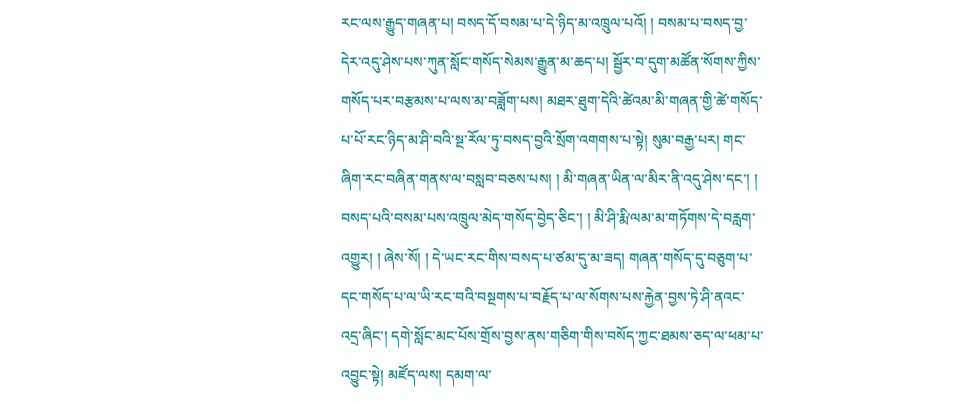རང་ལས་རྒྱུད་གཞན་པ། བསད་དོ་བསམ་པ་དེ་ཉིད་མ་འཁྲུལ་པའོ། ། བསམ་པ་བསད་བྱ་དེར་འདུ་ཤེས་པས་ཀུན་སློང་གསོད་སེམས་རྒྱུན་མ་ཆད་པ། སྦྱོར་བ་དུག་མཚོན་སོགས་ཀྱིས་གསོད་པར་བརྩམས་པ་ལས་མ་བཟློག་པས། མཐར་ཐུག་དེའི་ཚེའམ་མི་གཞན་གྱི་ཚེ་གསོད་པ་པོ་རང་ཉིད་མ་ཤི་བའི་སྔ་རོལ་ཏུ་བསད་བྱའི་སྲོག་འགགས་པ་སྟེ། སུམ་བརྒྱ་པར། གང་ཞིག་རང་བཞིན་གནས་ལ་བསླབ་བཅས་པས། ། མི་གཞན་ཡིན་ལ་མིར་ནི་འདུ་ཤེས་དང་། ། བསད་པའི་བསམ་པས་འཁྲུལ་མེད་གསོད་བྱེད་ཅིང་། ། མི་ཤི་རྨི་ལམ་མ་གཏོགས་དེ་བརླག་འགྱུར། ། ཞེས་སོ། ། དེ་ཡང་རང་གིས་བསད་པ་ཙམ་དུ་མ་ཟད། གཞན་གསོད་དུ་བཅུག་པ་དང་གསོད་པ་ལ་ཡི་རང་བའི་བསྔགས་པ་བརྗོད་པ་ལ་སོགས་པས་རྐྱེན་བྱས་ཏེ་ཤི་ནའང་འདྲ་ཞིང་། དགེ་སློང་མང་པོས་གྲོས་བྱས་ནས་གཅིག་གིས་བསོད་ཀྱང་ཐམས་ཅད་ལ་ཕམ་པ་འབྱུང་སྟེ། མཛོད་ལས། དམག་ལ་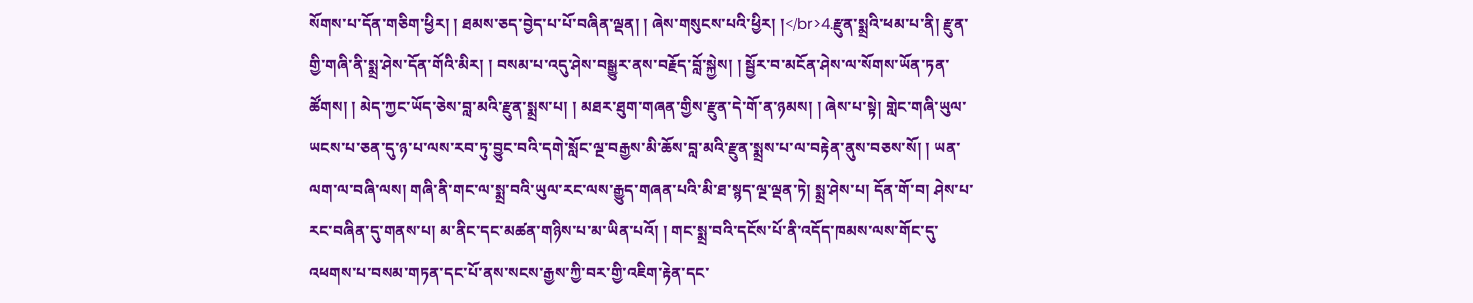སོགས་པ་དོན་གཅིག་ཕྱིར། ། ཐམས་ཅད་བྱེད་པ་པོ་བཞིན་ལྡན། ། ཞེས་གསུངས་པའི་ཕྱིར། །</br>4.རྫུན་སྨྲའི་ཕམ་པ་ནི། རྫུན་གྱི་གཞི་ནི་སྨྲ་ཤེས་དོན་གོའི་མིར། ། བསམ་པ་འདུ་ཤེས་བསྒྱུར་ནས་བརྗོད་བློ་སྐྱེས། ། སྦྱོར་བ་མངོན་ཤེས་ལ་སོགས་ཡོན་ཏན་ཚོགས། ། མེད་ཀྱང་ཡོད་ཅེས་བླ་མའི་རྫུན་སྨྲས་པ། ། མཐར་ཐུག་གཞན་གྱིས་རྫུན་དེ་གོ་ན་ཉམས། ། ཞེས་པ་སྟེ། གླེང་གཞི་ཡུལ་ཡངས་པ་ཅན་དུ་ཉ་པ་ལས་རབ་ཏུ་བྱུང་བའི་དགེ་སློང་ལྔ་བརྒྱས་མི་ཆོས་བླ་མའི་རྫུན་སྨྲས་པ་ལ་བརྟེན་ནུས་བཅས་སོ། ། ཡན་ལག་ལ་བཞི་ལས། གཞི་ནི་གང་ལ་སྨྲ་བའི་ཡུལ་རང་ལས་རྒྱུད་གཞན་པའི་མི་ཐ་སྙད་ལྔ་ལྡན་ཏེ། སྨྲ་ཤེས་པ། དོན་གོ་བ། ཤེས་པ་རང་བཞིན་དུ་གནས་པ། མ་ནིང་དང་མཚན་གཉིས་པ་མ་ཡིན་པའོ། ། གང་སྨྲ་བའི་དངོས་པོ་ནི་འདོད་ཁམས་ལས་གོང་དུ་འཕགས་པ་བསམ་གཏན་དང་པོ་ནས་སངས་རྒྱས་ཀྱི་བར་གྱི་འཇིག་རྟེན་དང་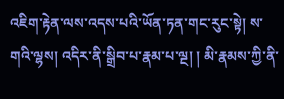འཇིག་རྟེན་ལས་འདས་པའི་ཡོན་ཏན་གང་རུང་སྟེ། ས་གའི་ལྷས། འདིར་ནི་སྒྲིབ་པ་རྣམ་པ་ལྔ། ། མི་རྣམས་ཀྱི་ནི་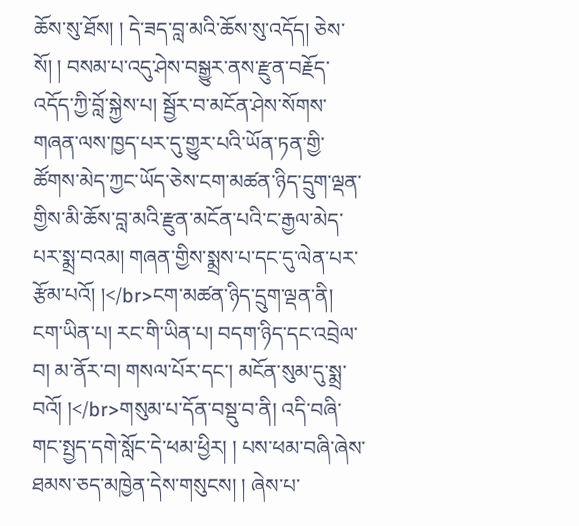ཆོས་སུ་ཐོས། ། དེ་ཟད་བླ་མའི་ཆོས་སུ་འདོད། ཅེས་སོ། ། བསམ་པ་འདུ་ཤེས་བསྒྱུར་ནས་རྫུན་བརྗོད་འདོད་ཀྱི་བློ་སྐྱེས་པ། སྦྱོར་བ་མངོན་ཤེས་སོགས་གཞན་ལས་ཁྱད་པར་དུ་གྱུར་པའི་ཡོན་ཏན་གྱི་ཚོགས་མེད་ཀྱང་ཡོད་ཅེས་ངག་མཚན་ཉིད་དྲུག་ལྡན་གྱིས་མི་ཆོས་བླ་མའི་རྫུན་མངོན་པའི་ང་རྒྱལ་མེད་པར་སྨྲ་བའམ། གཞན་གྱིས་སྨྲས་པ་དང་དུ་ལེན་པར་རྩོམ་པའོ། །</br>ངག་མཚན་ཉིད་དྲུག་ལྡན་ནི། ངག་ཡིན་པ། རང་གི་ཡིན་པ། བདག་ཉིད་དང་འབྲེལ་བ། མ་ནོར་བ། གསལ་པོར་དང་། མངོན་སུམ་དུ་སྨྲ་བའོ། །</br>གསུམ་པ་དོན་བསྡུ་བ་ནི། འདི་བཞི་གང་སྤྱད་དགེ་སློང་དེ་ཕམ་ཕྱིར། ། པས་ཕམ་བཞི་ཞེས་ཐམས་ཅད་མཁྱེན་དེས་གསུངས། ། ཞེས་པ་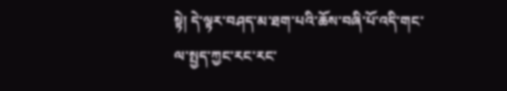སྟེ། དེ་ལྟར་བཤད་མ་ཐག་པའི་ཆོས་བཞི་པོ་འདི་གང་ལ་སྤྱད་ཀྱང་རང་རང་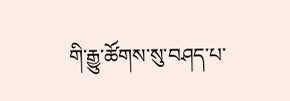གི་རྒྱུ་ཚོགས་སུ་བཤད་པ་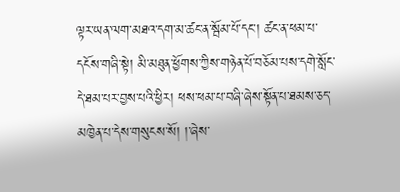ལྟར་ཡན་ལག་མཐའ་དག་མ་ཚང་ན་སྦོམ་པོ་དང་། ཚང་ན་ཕམ་པ་དངོས་གཞི་སྟེ། མི་མཐུན་ཕྱོགས་ཀྱིས་གཉེན་པོ་བཅོམ་པས་དགེ་སློང་དེ་ཐམ་པར་བྱས་པའི་ཕྱིར། ཕས་ཕམ་པ་བཞི་ཞེས་སྟོན་པ་ཐམས་ཅད་མཁྱེན་པ་དེས་གསུངས་སོ། །་ཞེས་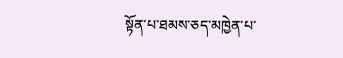སྟོན་པ་ཐམས་ཅད་མཁྱེན་པ་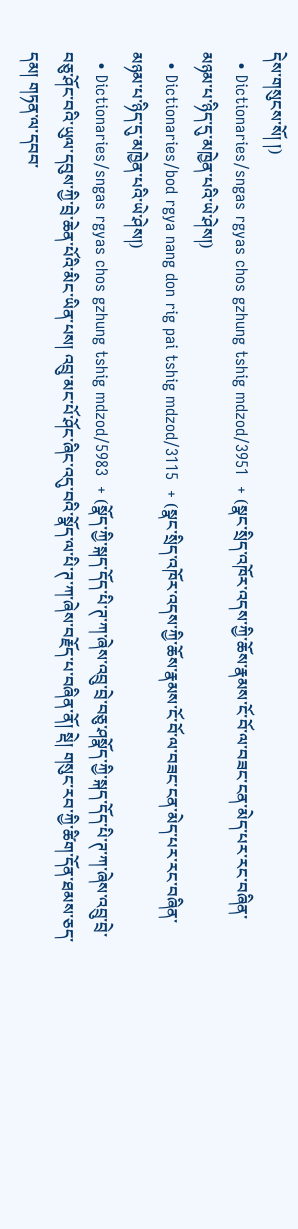དེས་གསུངས་སོ། །)
  • Dictionaries/sngas rgyas chos gzhung tshig mdzod/3951  + (སྣང་སྲིད་འཁོར་འདས་ཀྱི་ཆོས་རྣམས་ངོ་བོ་ལ་བཟང་ངན་མེད་པར་རང་བཞིན་མཉམ་པ་ཉིད་དུ་མཁྱེན་པའི་ཡེ་ཤེས།)
  • Dictionaries/bod rgya nang don rig pai tshig mdzod/3115  + (སྣང་སྲིད་འཁོར་འདས་ཀྱི་ཆོས་རྣམས་ངོ་བོ་ལ་བཟང་ངན་མེད་པར་རང་བཞིན་མཉམ་པ་ཉིད་དུ་མཁྱེན་པའི་ཡེ་ཤེས།)
  • Dictionaries/sngas rgyas chos gzhung tshig mdzod/5983  + (སྣོད་ཀྱི་སྐད་དོད་པི་ཊ་ཀ་ཞེས་འབྲུ་བྲེ་བཅུ་ཤསྣོད་ཀྱི་སྐད་དོད་པི་ཊ་ཀ་ཞེས་འབྲུ་བྲེ་བཅུ་ཤོང་བའི་ཡུལ་དབུས་ཀྱི་བྲེ་ཆེན་པོའི་མིང་ཡིན་པས། འབྲུ་མང་པོ་ཤོང་ཞིང་འདུ་བའི་སྣོད་ལ་པི་ཊ་ཀ་ཞེས་བརྗོད་པ་བཞིན་ནོ། སྡེ། གསུང་རབ་ཀྱི་ཚིག་དོན་ཐམས་ཅད་དམ། གཏན་ལ་དབབ་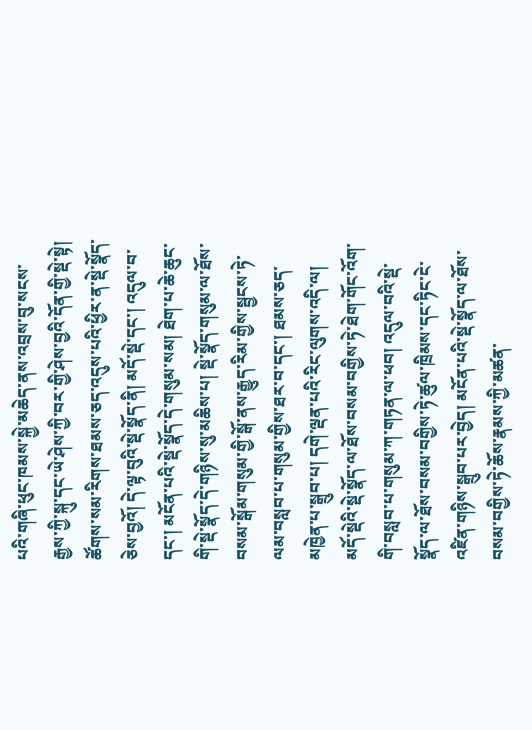པའི་གཞི་ཕུང་ཁམས་སྐྱེ་མཆེད་ནས་འབྲས་བུ་སངས་རྒྱས་ཀྱི་སྐུ་དང་ཡེ་ཤེས་ཀྱི་བར་གྱི་ཤེས་བྱའི་དོན་གྱི་སྡེ་སྟེ། ཚོགས་སམ་རིགས་ཐམས་ཅད་འདུས་པའི་ཕྱིར་ན་སྡེ་སྣོད་ཅེས་བྱའོ། དེ་ལྟ་བུའི་སྡེ་སྣོད་ནི། མདོ་སྡེ་དང་། འདུལ་བ་དང་། མངོན་པའི་སྡེ་སྣོད་དེ་གསུམ་སམ། ཐེག་པ་ཆེ་ཆུང་གི་སྡེ་སྣོད་དེ་གཉིས་སུ་མཆིས་པ། སྡེ་སྣོད་གསུམ་ལ་ཐོས་བསམ་སྒོམ་གསུམ་གྱི་སྒོ་ནས་རྒྱུད་རིམ་གྱིས་སྦྱངས་ཏེ་ལམ་བསླབ་པ་གསུམ་གྱིས་ཐར་བ་དང་། ཐམས་ཅད་མཁྱེན་པ་སྒྲུབ་པ། དགེ་ལྡན་པའི་རིང་ལུགས་འདི་ལ། མདོ་སྡེའི་སྡེ་སྣོད་ལ་ཐོས་བསམ་བགྱིས་ཏེ་ཐེག་གོང་འོག་གི་བསླབ་པ་གསུམ་ཀ་གཏན་ལ་ཕབ། འདུལ་བའི་སྡེ་སྣོད་ལ་ཐོས་བསམ་བགྱིས་ཏེ་ཚུལ་ཁྲིམས་དང་ཏིང་ངེ་འཛིན་གཉིས་སྒྲུབ་པར་བྱེད། མངོན་པའི་སྡེ་སྣོད་ལ་ཐོས་བསམ་བགྱིས་ཏེ་ཆོས་རྣམས་ཀྱི་མཚན་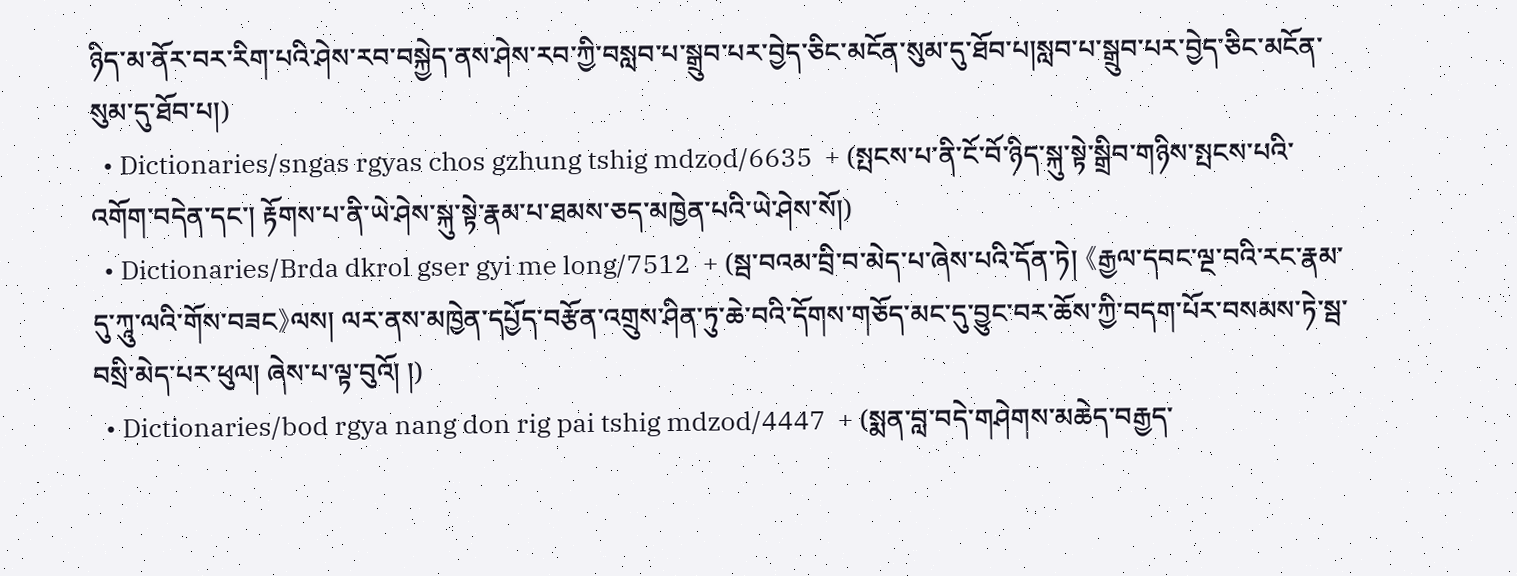ཉིད་མ་ནོར་བར་རིག་པའི་ཤེས་རབ་བསྐྱེད་ནས་ཤེས་རབ་ཀྱི་བསླབ་པ་སྒྲུབ་པར་བྱེད་ཅིང་མངོན་སུམ་དུ་ཐོབ་པ།སླབ་པ་སྒྲུབ་པར་བྱེད་ཅིང་མངོན་སུམ་དུ་ཐོབ་པ།)
  • Dictionaries/sngas rgyas chos gzhung tshig mdzod/6635  + (སྤངས་པ་ནི་ངོ་བོ་ཉིད་སྐུ་སྟེ་སྒྲིབ་གཉིས་སྤངས་པའི་འགོག་བདེན་དང་། རྟོགས་པ་ནི་ཡེ་ཤེས་སྐུ་སྟེ་རྣམ་པ་ཐམས་ཅད་མཁྱེན་པའི་ཡེ་ཤེས་སོ།)
  • Dictionaries/Brda dkrol gser gyi me long/7512  + (སྦ་བའམ་བྲི་བ་མེད་པ་ཞེས་པའི་དོན་ཏེ། 《རྒྱལ་དབང་ལྔ་བའི་རང་རྣམ་དུ་ཀཱུ་ལའི་གོས་བཟང》ལས། ལར་ནས་མཁྱེན་དཔྱོད་བརྩོན་འགྲུས་ཤིན་ཏུ་ཆེ་བའི་དོགས་གཅོད་མང་དུ་བྱུང་བར་ཆོས་ཀྱི་བདག་པོར་བསམས་ཏེ་སྦ་བསྲི་མེད་པར་ཕུལ། ཞེས་པ་ལྟ་བུའོ། །)
  • Dictionaries/bod rgya nang don rig pai tshig mdzod/4447  + (སྨན་བླ་བདེ་གཤེགས་མཆེད་བརྒྱད་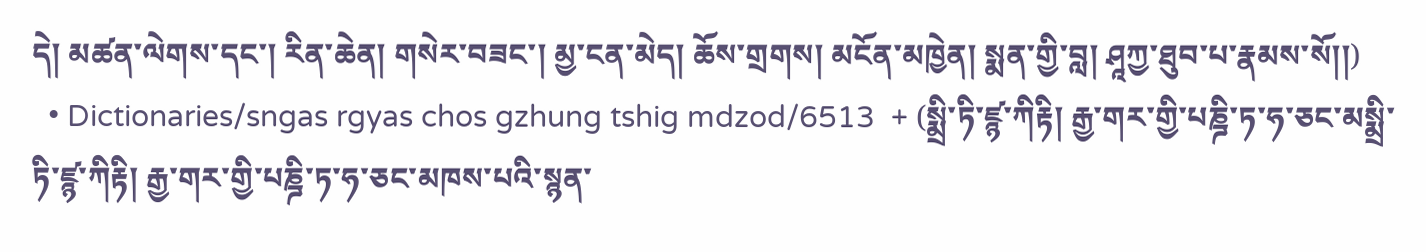དེ། མཚན་ལེགས་དང་། རིན་ཆེན། གསེར་བཟང་། མྱ་ངན་མེད། ཆོས་གྲགས། མངོན་མཁྱེན། སྨན་གྱི་བླ། ཤཱཀྱ་ཐུབ་པ་རྣམས་སོ།།)
  • Dictionaries/sngas rgyas chos gzhung tshig mdzod/6513  + (སྨྲི་ཏི་ཛྙ་ཀིརྟི། རྒྱ་གར་གྱི་པཎྜི་ཏ་ཧ་ཅང་མསྨྲི་ཏི་ཛྙ་ཀིརྟི། རྒྱ་གར་གྱི་པཎྜི་ཏ་ཧ་ཅང་མཁས་པའི་སྙན་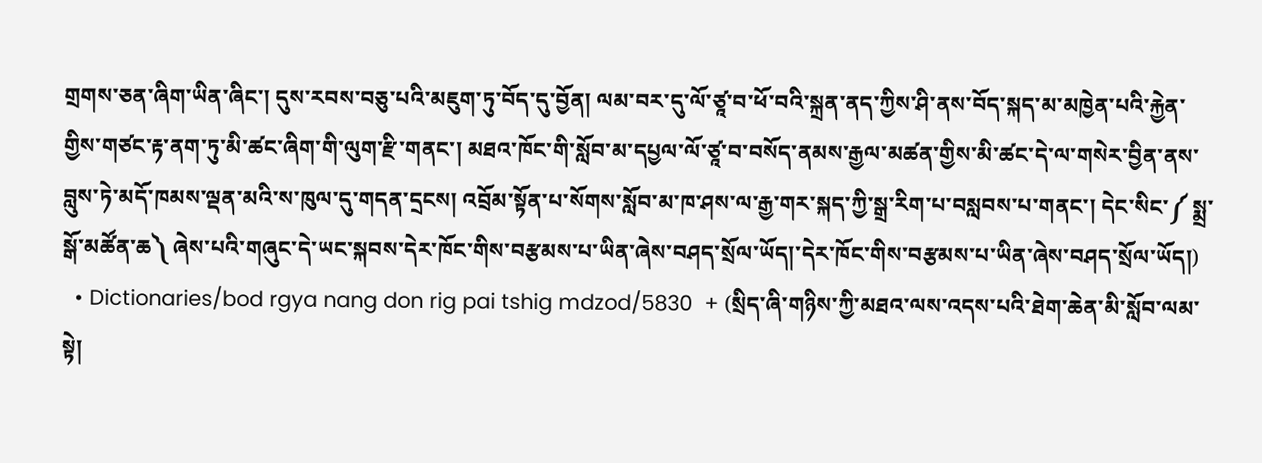གྲགས་ཅན་ཞིག་ཡིན་ཞིང་། དུས་རབས་བཅུ་པའི་མཇུག་ཏུ་བོད་དུ་བྱོན། ལམ་བར་དུ་ལོ་ཙཱ་བ་ཕོ་བའི་སྐྲན་ནད་ཀྱིས་ཤི་ནས་བོད་སྐད་མ་མཁྱེན་པའི་རྐྱེན་གྱིས་གཙང་རྟ་ནག་ཏུ་མི་ཚང་ཞིག་གི་ལུག་རྫི་གནང་། མཐའ་ཁོང་གི་སློབ་མ་དཔྱལ་ལོ་ཙཱ་བ་བསོད་ནམས་རྒྱལ་མཚན་གྱིས་མི་ཚང་དེ་ལ་གསེར་བྱིན་ནས་བླུས་ཏེ་མདོ་ཁམས་ལྡན་མའི་ས་ཁུལ་དུ་གདན་དྲངས། འབྲོམ་སྟོན་པ་སོགས་སློབ་མ་ཁ་ཤས་ལ་རྒྱ་གར་སྐད་ཀྱི་སྒྲ་རིག་པ་བསླབས་པ་གནང་། དེང་སིང་༼ སྨྲ་སྒོ་མཚོན་ཆ༽ ཞེས་པའི་གཞུང་དེ་ཡང་སྐབས་དེར་ཁོང་གིས་བརྩམས་པ་ཡིན་ཞེས་བཤད་སྲོལ་ཡོད།་དེར་ཁོང་གིས་བརྩམས་པ་ཡིན་ཞེས་བཤད་སྲོལ་ཡོད།)
  • Dictionaries/bod rgya nang don rig pai tshig mdzod/5830  + (སྲིད་ཞི་གཉིས་ཀྱི་མཐའ་ལས་འདས་པའི་ཐེག་ཆེན་མི་སློབ་ལམ་སྟེ།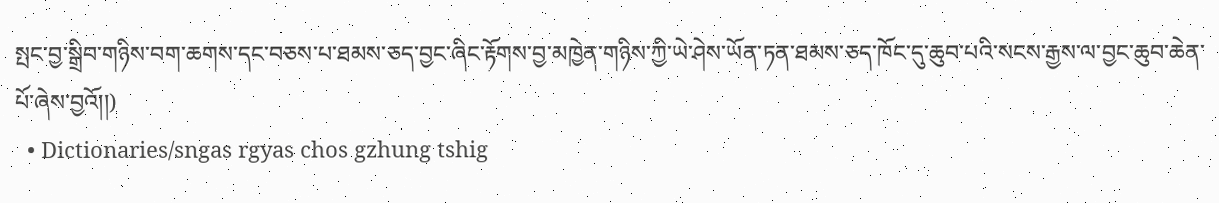སྤང་བྱ་སྒྲིབ་གཉིས་བག་ཆགས་དང་བཅས་པ་ཐམས་ཅད་བྱང་ཞིང་རྟོགས་བྱ་མཁྱེན་གཉིས་ཀྱི་ཡེ་ཤེས་ཡོན་ཏན་ཐམས་ཅད་ཁོང་དུ་ཆུབ་པའི་སངས་རྒྱས་ལ་བྱང་ཆུབ་ཆེན་པོ་ཞེས་བྱའོ།།)
  • Dictionaries/sngas rgyas chos gzhung tshig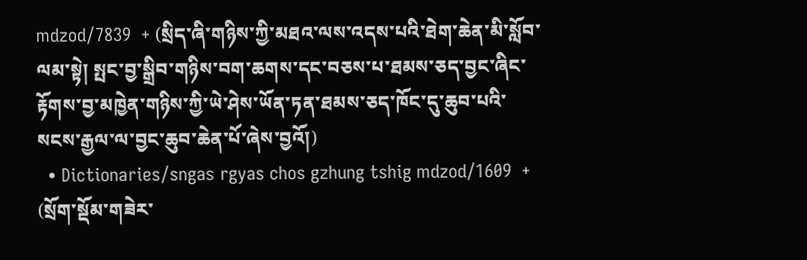mdzod/7839  + (སྲིད་ཞི་གཉིས་ཀྱི་མཐའ་ལས་འདས་པའི་ཐེག་ཆེན་མི་སློབ་ལམ་སྟེ། སྤང་བྱ་སྒྲིབ་གཉིས་བག་ཆགས་དང་བཅས་པ་ཐམས་ཅད་བྱང་ཞིང་རྟོགས་བྱ་མཁྱེན་གཉིས་ཀྱི་ཡེ་ཤེས་ཡོན་ཏན་ཐམས་ཅད་ཁོང་དུ་ཆུབ་པའི་སངས་རྒྱལ་ལ་བྱང་ཆུབ་ཆེན་པོ་ཞེས་བྱའོ།)
  • Dictionaries/sngas rgyas chos gzhung tshig mdzod/1609  + (སྲོག་སྡོམ་གཟེར་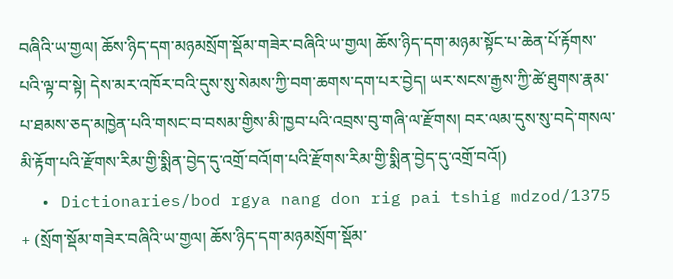བཞིའི་ཡ་གྱལ། ཆོས་ཉིད་དག་མཉམསྲོག་སྡོམ་གཟེར་བཞིའི་ཡ་གྱལ། ཆོས་ཉིད་དག་མཉམ་སྟོང་པ་ཆེན་པོ་རྟོགས་པའི་ལྟ་བ་སྟེ། དེས་མར་འཁོར་བའི་དུས་སུ་སེམས་ཀྱི་བག་ཆགས་དག་པར་བྱེད། ཡར་སངས་རྒྱས་ཀྱི་ཚེ་ཐུགས་རྣམ་པ་ཐམས་ཅད་མཁྱེན་པའི་གསང་བ་བསམ་གྱིས་མི་ཁྱབ་པའི་འབྲས་བུ་གཞི་ལ་རྫོགས། བར་ལམ་དུས་སུ་བདེ་གསལ་མི་རྟོག་པའི་རྫོགས་རིམ་གྱི་སྨིན་བྱེད་དུ་འགྲོ་བའོ།ག་པའི་རྫོགས་རིམ་གྱི་སྨིན་བྱེད་དུ་འགྲོ་བའོ།)
  • Dictionaries/bod rgya nang don rig pai tshig mdzod/1375  + (སྲོག་སྡོམ་གཟེར་བཞིའི་ཡ་གྱལ། ཆོས་ཉིད་དག་མཉམསྲོག་སྡོམ་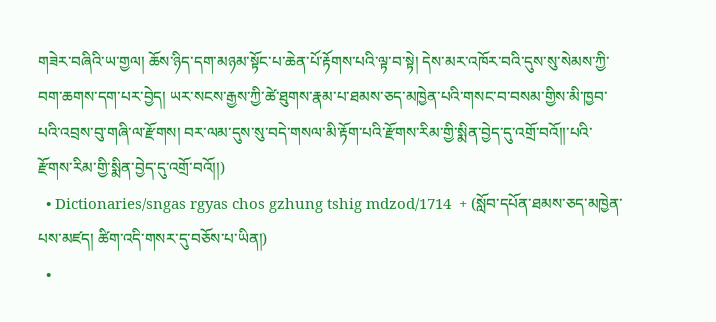གཟེར་བཞིའི་ཡ་གྱལ། ཆོས་ཉིད་དག་མཉམ་སྟོང་པ་ཆེན་པོ་རྟོགས་པའི་ལྟ་བ་སྟེ། དེས་མར་འཁོར་བའི་དུས་སུ་སེམས་ཀྱི་བག་ཆགས་དག་པར་བྱེད། ཡར་སངས་རྒྱས་ཀྱི་ཚེ་ཐུགས་རྣམ་པ་ཐམས་ཅད་མཁྱེན་པའི་གསང་བ་བསམ་གྱིས་མི་ཁྱབ་པའི་འབྲས་བུ་གཞི་ལ་རྫོགས། བར་ལམ་དུས་སུ་བདེ་གསལ་མི་རྟོག་པའི་རྫོགས་རིམ་གྱི་སྨིན་བྱེད་དུ་འགྲོ་བའོ།།་པའི་རྫོགས་རིམ་གྱི་སྨིན་བྱེད་དུ་འགྲོ་བའོ།།)
  • Dictionaries/sngas rgyas chos gzhung tshig mdzod/1714  + (སློབ་དཔོན་ཐམས་ཅད་མཁྱེན་པས་མཛད། ཚིག་འདི་གསར་དུ་བཅོས་པ་ཡིན།)
  •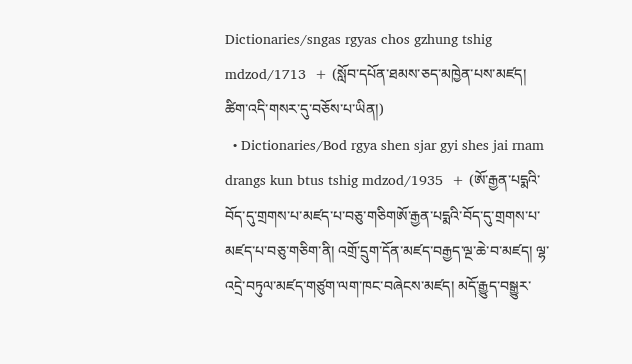Dictionaries/sngas rgyas chos gzhung tshig mdzod/1713  + (སློབ་དཔོན་ཐམས་ཅད་མཁྱེན་པས་མཛད། ཚིག་འདི་གསར་དུ་བཅོས་པ་ཡིན།)
  • Dictionaries/Bod rgya shen sjar gyi shes jai rnam drangs kun btus tshig mdzod/1935  + (ཨོ་རྒྱན་པདྨའི་བོད་དུ་གྲགས་པ་མཛད་པ་བཅུ་གཅིགཨོ་རྒྱན་པདྨའི་བོད་དུ་གྲགས་པ་མཛད་པ་བཅུ་གཅིག་ནི། འགྲོ་དྲུག་དོན་མཛད་བརྒྱད་ལྔ་ཆེ་བ་མཛད། ལྷ་འདྲེ་བཏུལ་མཛད་གཙུག་ལག་ཁང་བཞེངས་མཛད། མདོ་རྒྱུད་བསྒྱུར་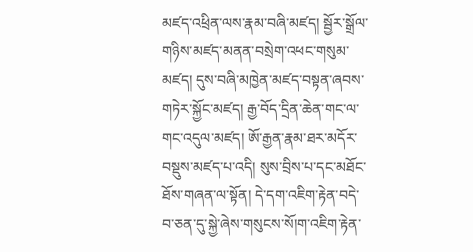མཛད་འཕྲིན་ལས་རྣམ་བཞི་མཛད། སྦྱོར་སྒྲོལ་གཉིས་མཛད་མནན་བསྲེག་འཕང་གསུམ་མཛད། དུས་བཞི་མཁྱེན་མཛད་བསྟན་ཞབས་གཏེར་སྐྱོང་མཛད། རྒྱ་བོད་དྲིན་ཆེན་གང་ལ་གང་འདུལ་མཛད། ཨོ་རྒྱན་རྣམ་ཐར་མདོར་བསྡུས་མཛད་པ་འདི། སུས་བྲིས་པ་དང་མཐོང་ཐོས་གཞན་ལ་སྟོན། དེ་དག་འཇིག་རྟེན་བདེ་བ་ཅན་དུ་སྐྱེ་ཞེས་གསུངས་སོ།ག་འཇིག་རྟེན་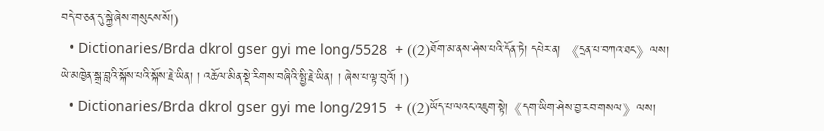བདེ་བ་ཅན་དུ་སྐྱེ་ཞེས་གསུངས་སོ།)
  • Dictionaries/Brda dkrol gser gyi me long/5528  + ((2)ཐོག་མ་ནས་ཤེས་པའི་དོན་ཏེ། དཔེར་ན། 《དྲན་པ་བཀའ་ཐང》ལས། ཡེ་མཁྱེན་སྒྲ་བླའི་སྐོས་པའི་སྐོས་རྗེ་ཡིན། ། འཆོལ་མིན་སྡེ་རིགས་བཞིའི་སྤྱི་རྗེ་ཡིན། ། ཞེས་པ་ལྟ་བུའོ། །)
  • Dictionaries/Brda dkrol gser gyi me long/2915  + ((2)ཡོད་པ་ལའང་འཇུག་སྟེ།《དག་ཡིག་ཤེས་བྱ་རབ་གསལ》ལས།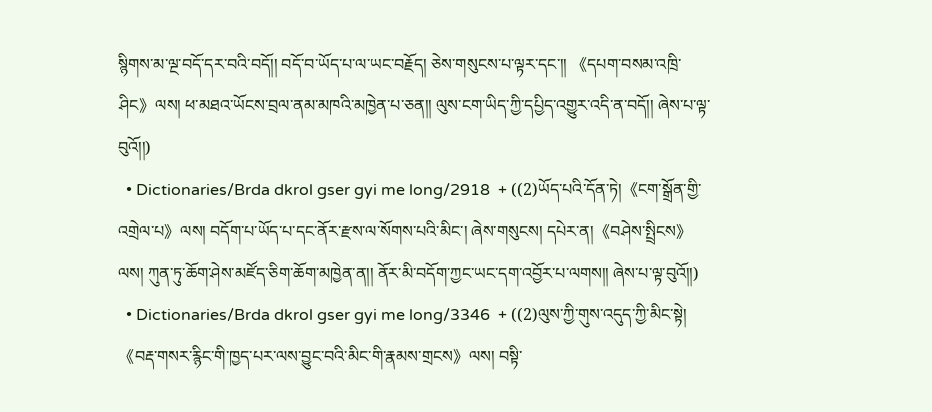སྙིགས་མ་ལྔ་བདོ་དར་བའི་བདོ།། བདོ་བ་ཡོད་པ་ལ་ཡང་བརྗོད། ཅེས་གསུངས་པ་ལྟར་དང་།། 《དཔག་བསམ་འཁྲི་ཤིང》ལས། ཕ་མཐའ་ཡོངས་བྲལ་ནམ་མཁའི་མཁྱེན་པ་ཅན།། ལུས་ངག་ཡིད་ཀྱི་དཔྱིད་འགྱུར་འདི་ན་བདོ།། ཞེས་པ་ལྟ་བུའོ།།)
  • Dictionaries/Brda dkrol gser gyi me long/2918  + ((2)ཡོད་པའི་དོན་ཏེ།《ངག་སྒྲོན་གྱི་འགྲེལ་པ》ལས། བདོག་པ་ཡོད་པ་དང་ནོར་རྫས་ལ་སོགས་པའི་མིང་། ཞེས་གསུངས། དཔེར་ན།《བཤེས་སྤྲིངས》ལས། ཀུན་ཏུ་ཆོག་ཤེས་མཛོད་ཅིག་ཆོག་མཁྱེན་ན།། ནོར་མི་བདོག་ཀྱང་ཡང་དག་འབྱོར་པ་ལགས།། ཞེས་པ་ལྟ་བུའོ།།)
  • Dictionaries/Brda dkrol gser gyi me long/3346  + ((2)ལུས་ཀྱི་གུས་འདུད་ཀྱི་མིང་སྟེ།《བརྡ་གསར་རྙིང་གི་ཁྱད་པར་ལས་བྱུང་བའི་མིང་གི་རྣམས་གྲངས》ལས། བསྟི་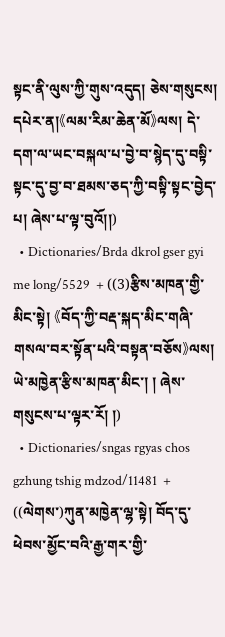སྟང་ནི་ལུས་ཀྱི་གུས་འདུད། ཅེས་གསུངས། དཔེར་ན།《ལམ་རིམ་ཆེན་མོ》ལས། དེ་དག་ལ་ཡང་བསྐལ་པ་བྱེ་བ་སྙེད་དུ་བསྟི་སྟང་དུ་བྱ་བ་ཐམས་ཅད་ཀྱི་བསྟི་སྟང་བྱེད་པ། ཞེས་པ་ལྟ་བུའོ།།)
  • Dictionaries/Brda dkrol gser gyi me long/5529  + ((3)རྩིས་མཁན་གྱི་མིང་སྟེ། 《བོད་ཀྱི་བརྡ་སྐད་མིང་གཞི་གསལ་བར་སྟོན་པའི་བསྟན་བཅོས》ལས། ཡེ་མཁྱེན་རྩིས་མཁན་མིང་། ། ཞེས་གསུངས་པ་ལྟར་རོ། །)
  • Dictionaries/sngas rgyas chos gzhung tshig mdzod/11481  + ((ལེགས་)ཀུན་མཁྱེན་ལྷ་སྟེ། བོད་དུ་ཕེབས་མྱོང་བའི་རྒྱ་གར་གྱི་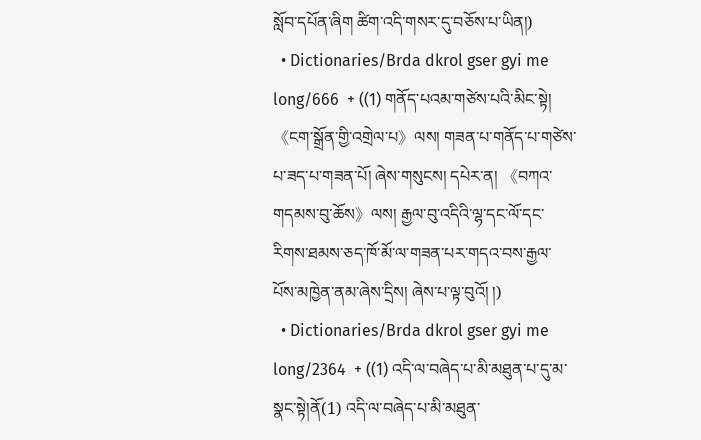སློབ་དཔོན་ཞིག ཚིག་འདི་གསར་དུ་བཅོས་པ་ཡིན།)
  • Dictionaries/Brda dkrol gser gyi me long/666  + ((1) གནོད་པའམ་གཙེས་པའི་མིང་སྟེ། 《ངག་སྒྲོན་གྱི་འགྲེལ་པ》ལས། གཟན་པ་གནོད་པ་གཙེས་པ་ཟད་པ་གཟན་པོ། ཞེས་གསུངས། དཔེར་ན། 《བཀའ་གདམས་བུ་ཆོས》ལས། རྒྱལ་བུ་འདིའི་ལྷ་དང་ལོ་དང་རིགས་ཐམས་ཅད་ཁོ་མོ་ལ་གཟན་པར་གདའ་བས་རྒྱལ་པོས་མཁྱེན་ནམ་ཞེས་དྲིས། ཞེས་པ་ལྟ་བུའོ། །)
  • Dictionaries/Brda dkrol gser gyi me long/2364  + ((1) འདི་ལ་བཞེད་པ་མི་མཐུན་པ་དུ་མ་སྣང་སྟེ།ནོ(1) འདི་ལ་བཞེད་པ་མི་མཐུན་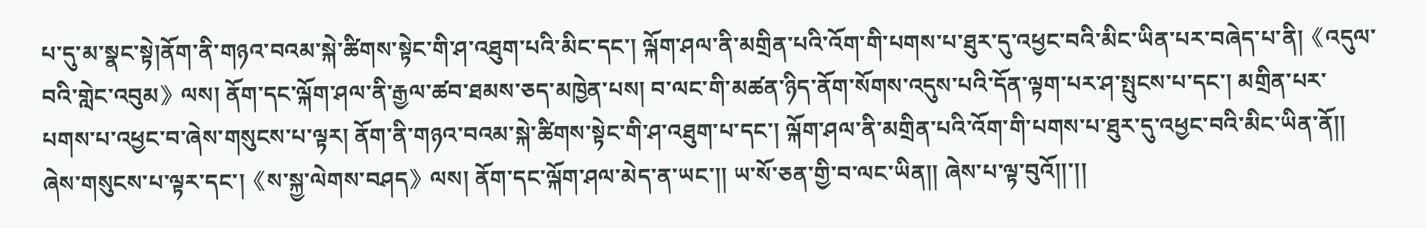པ་དུ་མ་སྣང་སྟེ།ནོག་ནི་གཉའ་བའམ་སྐེ་ཚིགས་སྟེང་གི་ཤ་འཐུག་པའི་མིང་དང་། ལྐོག་ཤལ་ནི་མགྲིན་པའི་འོག་གི་པགས་པ་ཐུར་དུ་འཕྱང་བའི་མིང་ཡིན་པར་བཞེད་པ་ནི།《འདུལ་བའི་གླེང་འབུམ》ལས། ནོག་དང་ལྐོག་ཤལ་ནི་རྒྱལ་ཚབ་ཐམས་ཅད་མཁྱེན་པས། བ་ལང་གི་མཚན་ཉིད་ནོག་སོགས་འདུས་པའི་དོན་ལྟག་པར་ཤ་སྤུངས་པ་དང་། མགྲིན་པར་པགས་པ་འཕྱང་བ་ཞེས་གསུངས་པ་ལྟར། ནོག་ནི་གཉའ་བའམ་སྐེ་ཚིགས་སྟེང་གི་ཤ་འཐུག་པ་དང་། ལྐོག་ཤལ་ནི་མགྲིན་པའི་འོག་གི་པགས་པ་ཐུར་དུ་འཕྱང་བའི་མིང་ཡིན་ནོ།། ཞེས་གསུངས་པ་ལྟར་དང་།《ས་སྐྱ་ལེགས་བཤད》ལས། ནོག་དང་ལྐོག་ཤལ་མེད་ན་ཡང་།། ཡ་སོ་ཅན་གྱི་བ་ལང་ཡིན།། ཞེས་པ་ལྟ་བུའོ།།་།།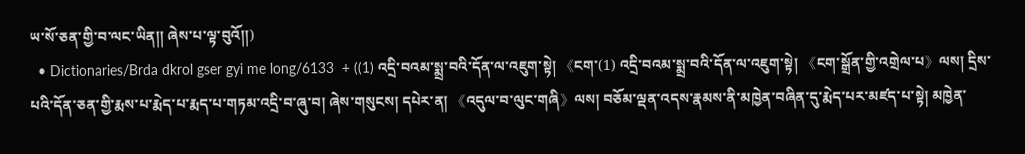ཡ་སོ་ཅན་གྱི་བ་ལང་ཡིན།། ཞེས་པ་ལྟ་བུའོ།།)
  • Dictionaries/Brda dkrol gser gyi me long/6133  + ((1) འདྲི་བའམ་སྨྲ་བའི་དོན་ལ་འཇུག་སྟེ། 《ངག་(1) འདྲི་བའམ་སྨྲ་བའི་དོན་ལ་འཇུག་སྟེ། 《ངག་སྒྲོན་གྱི་འགྲེལ་པ》ལས། དྲིས་པའི་དོན་ཅན་གྱི་རྨས་པ་རྨེད་པ་རྨད་པ་གཏམ་འདྲི་བ་ཞུ་བ། ཞེས་གསུངས། དཔེར་ན། 《འདུལ་བ་ལུང་གཞི》ལས། བཅོམ་ལྡན་འདས་རྣམས་ནི་མཁྱེན་བཞིན་དུ་རྨེད་པར་མཛད་པ་སྟེ། མཁྱེན་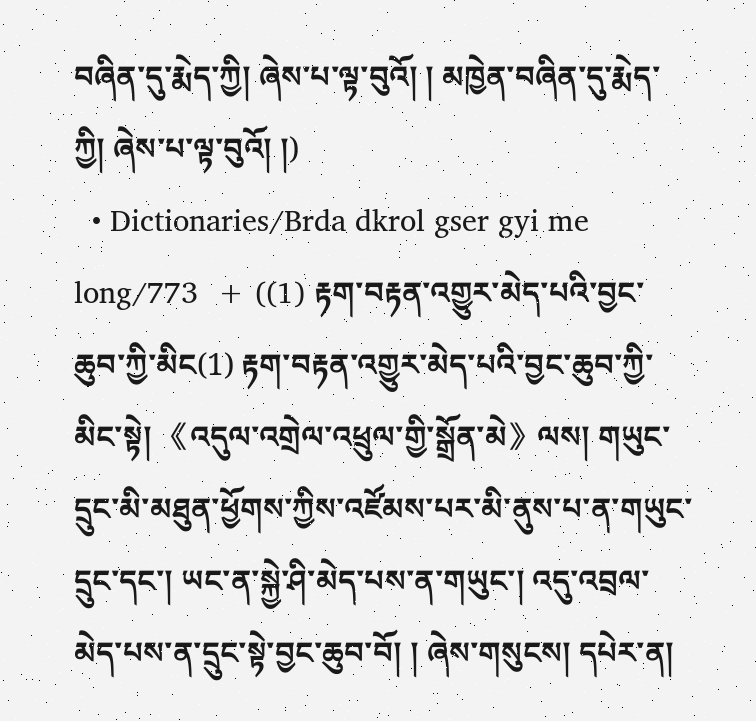བཞིན་དུ་རྨེད་ཀྱི། ཞེས་པ་ལྟ་བུའོ། ། མཁྱེན་བཞིན་དུ་རྨེད་ཀྱི། ཞེས་པ་ལྟ་བུའོ། །)
  • Dictionaries/Brda dkrol gser gyi me long/773  + ((1) རྟག་བརྟན་འགྱུར་མེད་པའི་བྱང་ཆུབ་ཀྱི་མིང(1) རྟག་བརྟན་འགྱུར་མེད་པའི་བྱང་ཆུབ་ཀྱི་མིང་སྟེ། 《འདུལ་འགྲེལ་འཕྲུལ་གྱི་སྒྲོན་མེ》ལས། གཡུང་དྲུང་མི་མཐུན་ཕྱོགས་ཀྱིས་འཛོམས་པར་མི་ནུས་པ་ན་གཡུང་དྲུང་དང་། ཡང་ན་སྐྱེ་ཤི་མེད་པས་ན་གཡུང་། འདུ་འབྲལ་མེད་པས་ན་དྲུང་སྟེ་བྱང་ཆུབ་བོ། ། ཞེས་གསུངས། དཔེར་ན།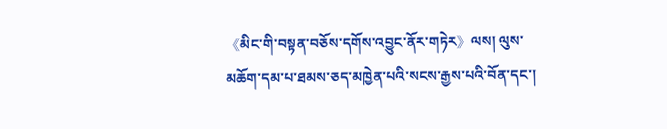《མིང་གི་བསྟན་བཅོས་དགོས་འབྱུང་ནོར་གཏེར》ལས། ལུས་མཆོག་དམ་པ་ཐམས་ཅད་མཁྱེན་པའི་སངས་རྒྱས་པའི་བོན་དང་།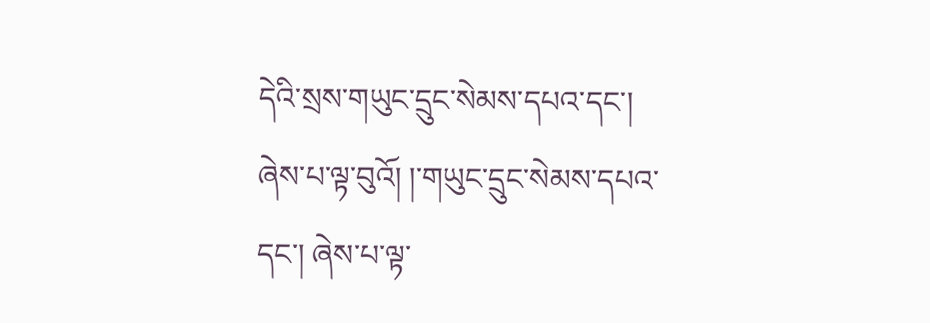དེའི་སྲས་གཡུང་དྲུང་སེམས་དཔའ་དང་། ཞེས་པ་ལྟ་བུའོ། །་གཡུང་དྲུང་སེམས་དཔའ་དང་། ཞེས་པ་ལྟ་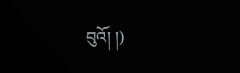བུའོ། །)